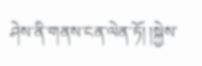ཤེས་ནི་གནས་ངན་ལེན་ཏོ། །སྐྱེས་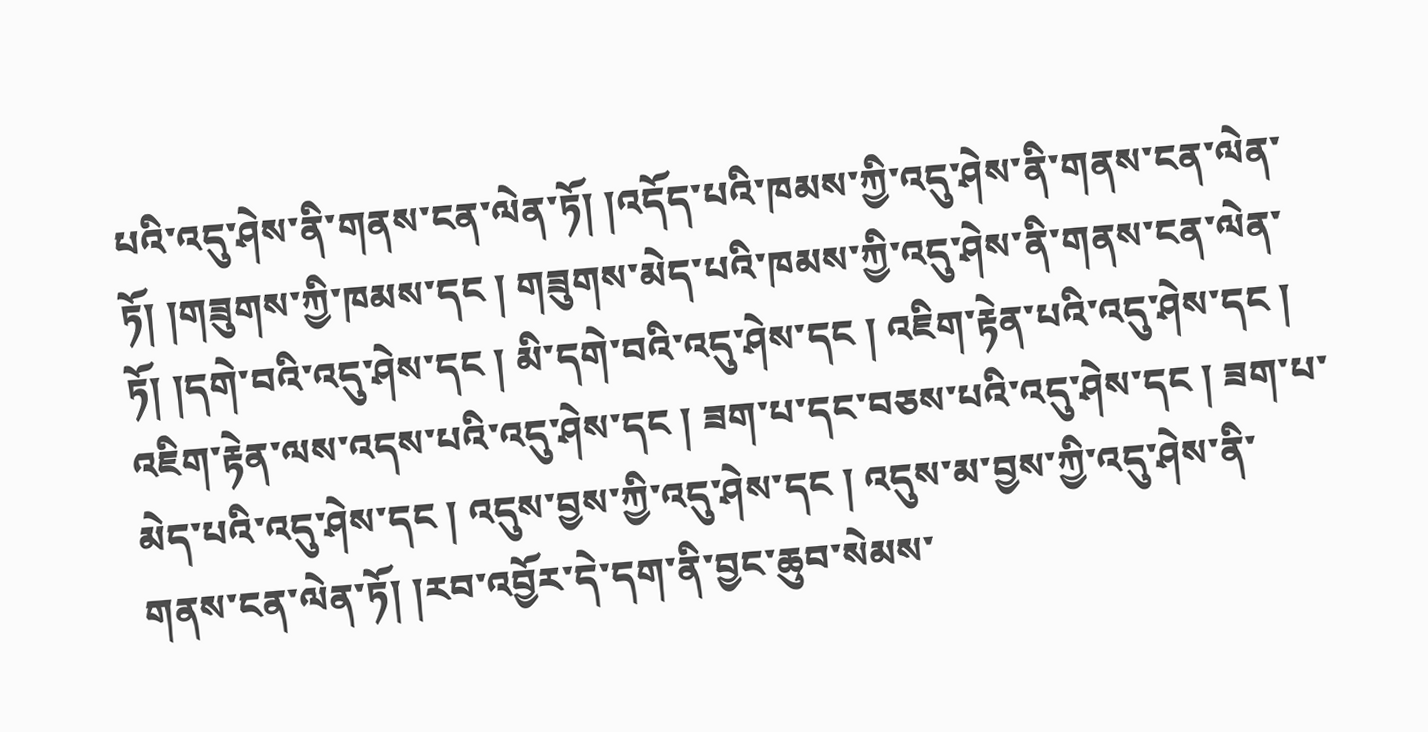པའི་འདུ་ཤེས་ནི་གནས་ངན་ལེན་ཏོ། །འདོད་པའི་ཁམས་ཀྱི་འདུ་ཤེས་ནི་གནས་ངན་ལེན་ཏོ། །གཟུགས་ཀྱི་ཁམས་དང ། གཟུགས་མེད་པའི་ཁམས་ཀྱི་འདུ་ཤེས་ནི་གནས་ངན་ལེན་ཏོ། །དགེ་བའི་འདུ་ཤེས་དང ། མི་དགེ་བའི་འདུ་ཤེས་དང ། འཇིག་རྟེན་པའི་འདུ་ཤེས་དང ། འཇིག་རྟེན་ལས་འདས་པའི་འདུ་ཤེས་དང ། ཟག་པ་དང་བཅས་པའི་འདུ་ཤེས་དང ། ཟག་པ་མེད་པའི་འདུ་ཤེས་དང ། འདུས་བྱས་ཀྱི་འདུ་ཤེས་དང ། འདུས་མ་བྱས་ཀྱི་འདུ་ཤེས་ནི་གནས་ངན་ལེན་ཏོ། །རབ་འབྱོར་དེ་དག་ནི་བྱང་ཆུབ་སེམས་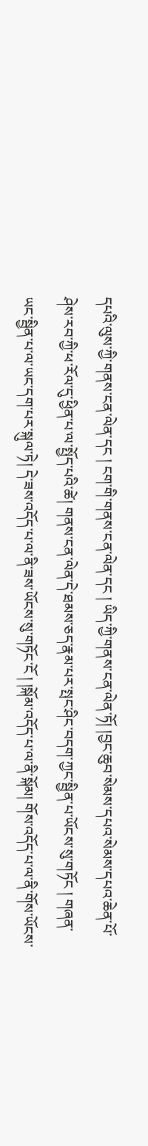དཔའི་ལུས་ཀྱི་གནས་ངན་ལེན་དང ། ངག་གི་གནས་ངན་ལེན་དང ། ཡིད་ཀྱི་གནས་ངན་ལེན་ཏོ། །བྱང་ཆུབ་སེམས་དཔའ་སེམས་དཔའ་ཆེན་པོ་ཤེས་རབ་ཀྱི་ཕ་རོལ་དུ་ཕྱིན་པ་ལ་སྤྱོད་པའི་ཚེ། གནས་ངན་ལེན་དེ་ཐམས་ཅད་རྣམ་པར་སྤང་ཤིང་བདག་ཀྱང་སྦྱིན་པ་ཡོངས་སུ་གཏོང ། གཞན་ཡང་སྦྱིན་པ་ལ་ཡང་དག་པར་སྐུལ་ཏེ། དེ་ཟས་འདོད་པ་ལ་ནི་ཟས་ཡོངས་སུ་གཏོང་ངོ ། །སྐོམ་འདོད་པ་ལ་ནི་སྐོམ། གོས་འདོད་པ་ལ་ནི་གོས་ཡོངས་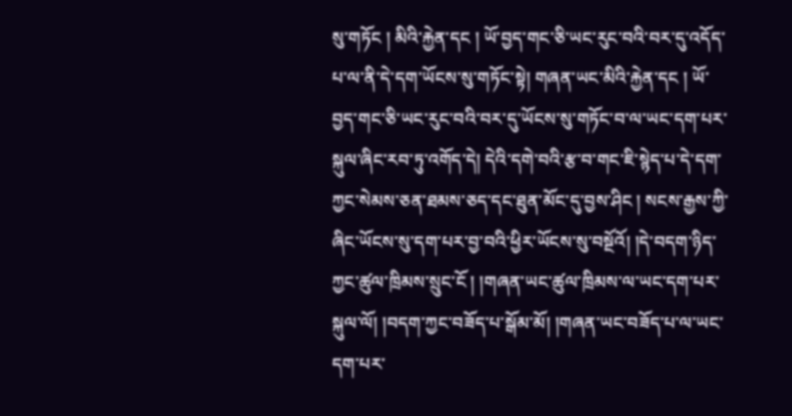སུ་གཏོང ། མིའི་རྐྱེན་དང ། ཡོ་བྱད་གང་ཅི་ཡང་རུང་བའི་བར་དུ་འདོད་པ་ལ་ནི་དེ་དག་ཡོངས་སུ་གཏོང་སྟེ། གཞན་ཡང་མིའི་རྐྱེན་དང ། ཡོ་བྱད་གང་ཅི་ཡང་རུང་བའི་བར་དུ་ཡོངས་སུ་གཏོང་བ་ལ་ཡང་དག་པར་སྐུལ་ཞིང་རབ་ཏུ་འགོད་དེ། དེའི་དགེ་བའི་རྩ་བ་གང་ཇི་སྙེད་པ་དེ་དག་ཀྱང་སེམས་ཅན་ཐམས་ཅད་དང་ཐུན་མོང་དུ་བྱས་ཤིང ། སངས་རྒྱས་ཀྱི་ཞིང་ཡོངས་སུ་དག་པར་བྱ་བའི་ཕྱིར་ཡོངས་སུ་བསྔོའོ། །དེ་བདག་ཉིད་ཀྱང་ཚུལ་ཁྲིམས་སྲུང་ངོ ། །གཞན་ཡང་ཚུལ་ཁྲིམས་ལ་ཡང་དག་པར་སྐུལ་ལོ། །བདག་ཀྱང་བཟོད་པ་སྒོམ་མོ། །གཞན་ཡང་བཟོད་པ་ལ་ཡང་དག་པར་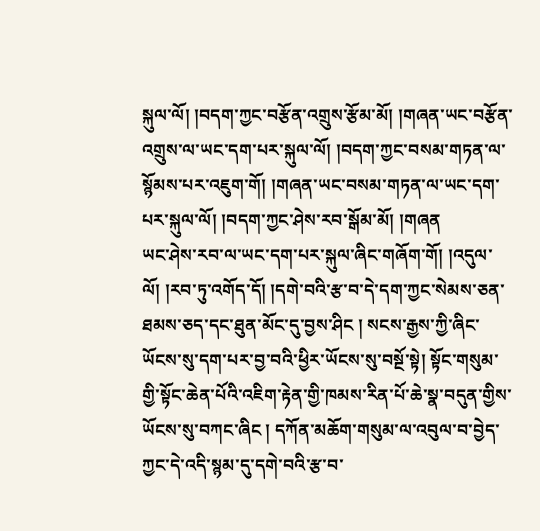སྐུལ་ལོ། །བདག་ཀྱང་བརྩོན་འགྲུས་རྩོམ་མོ། །གཞན་ཡང་བརྩོན་འགྲུས་ལ་ཡང་དག་པར་སྐུལ་ལོ། །བདག་ཀྱང་བསམ་གཏན་ལ་སྙོམས་པར་འཇུག་གོ། །གཞན་ཡང་བསམ་གཏན་ལ་ཡང་དག་པར་སྐུལ་ལོ། །བདག་ཀྱང་ཤེས་རབ་སྒོམ་མོ། །གཞན
ཡང་ཤེས་རབ་ལ་ཡང་དག་པར་སྐུལ་ཞིང་གཞོག་གོ། །འདུལ་ལོ། །རབ་ཏུ་འགོད་དོ། །དགེ་བའི་རྩ་བ་དེ་དག་ཀྱང་སེམས་ཅན་ཐམས་ཅད་དང་ཐུན་མོང་དུ་བྱས་ཤིང ། སངས་རྒྱས་ཀྱི་ཞིང་ཡོངས་སུ་དག་པར་བྱ་བའི་ཕྱིར་ཡོངས་སུ་བསྔོ་སྟེ། སྟོང་གསུམ་གྱི་སྟོང་ཆེན་པོའི་འཇིག་རྟེན་གྱི་ཁམས་རིན་པོ་ཆེ་སྣ་བདུན་གྱིས་ཡོངས་སུ་བཀང་ཞིང ། དཀོན་མཆོག་གསུམ་ལ་འབུལ་བ་བྱེད་ཀྱང་དེ་འདི་སྙམ་དུ་དགེ་བའི་རྩ་བ་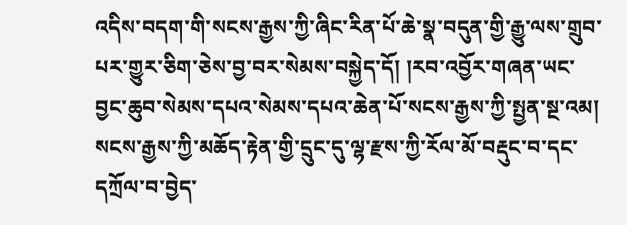འདིས་བདག་གི་སངས་རྒྱས་ཀྱི་ཞིང་རིན་པོ་ཆེ་སྣ་བདུན་གྱི་རྒྱུ་ལས་གྲུབ་པར་གྱུར་ཅིག་ཅེས་བྱ་བར་སེམས་བསྐྱེད་དོ། །རབ་འབྱོར་གཞན་ཡང་བྱང་ཆུབ་སེམས་དཔའ་སེམས་དཔའ་ཆེན་པོ་སངས་རྒྱས་ཀྱི་སྤྱན་སྔ་འམ། སངས་རྒྱས་ཀྱི་མཆོད་རྟེན་གྱི་དྲུང་དུ་ལྷ་རྫས་ཀྱི་རོལ་མོ་བརྡུང་བ་དང་དཀྲོལ་བ་བྱེད་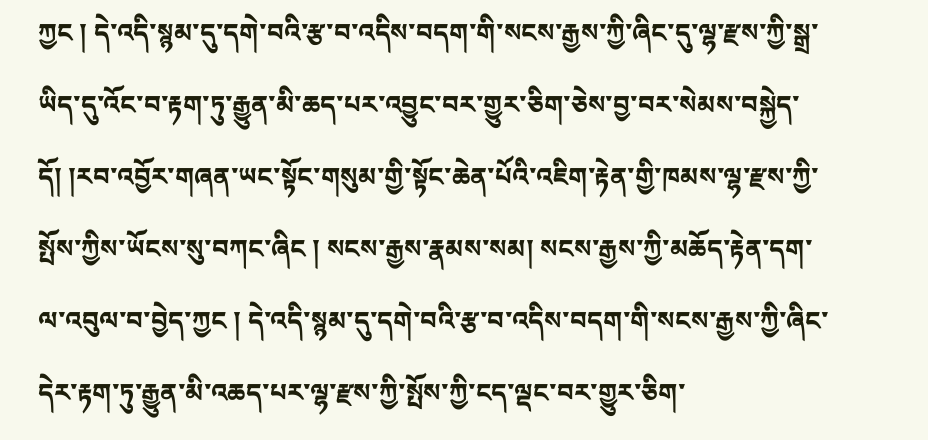ཀྱང ། དེ་འདི་སྙམ་དུ་དགེ་བའི་རྩ་བ་འདིས་བདག་གི་སངས་རྒྱས་ཀྱི་ཞིང་དུ་ལྷ་རྫས་ཀྱི་སྒྲ་ཡིད་དུ་འོང་བ་རྟག་ཏུ་རྒྱུན་མི་ཆད་པར་འབྱུང་བར་གྱུར་ཅིག་ཅེས་བྱ་བར་སེམས་བསྐྱེད་དོ། །རབ་འབྱོར་གཞན་ཡང་སྟོང་གསུམ་གྱི་སྟོང་ཆེན་པོའི་འཇིག་རྟེན་གྱི་ཁམས་ལྷ་རྫས་ཀྱི་སྤོས་ཀྱིས་ཡོངས་སུ་བཀང་ཞིང ། སངས་རྒྱས་རྣམས་སམ། སངས་རྒྱས་ཀྱི་མཆོད་རྟེན་དག་ལ་འབུལ་བ་བྱེད་ཀྱང ། དེ་འདི་སྙམ་དུ་དགེ་བའི་རྩ་བ་འདིས་བདག་གི་སངས་རྒྱས་ཀྱི་ཞིང་དེར་རྟག་ཏུ་རྒྱུན་མི་འཆད་པར་ལྷ་རྫས་ཀྱི་སྤོས་ཀྱི་ངད་ལྡང་བར་གྱུར་ཅིག་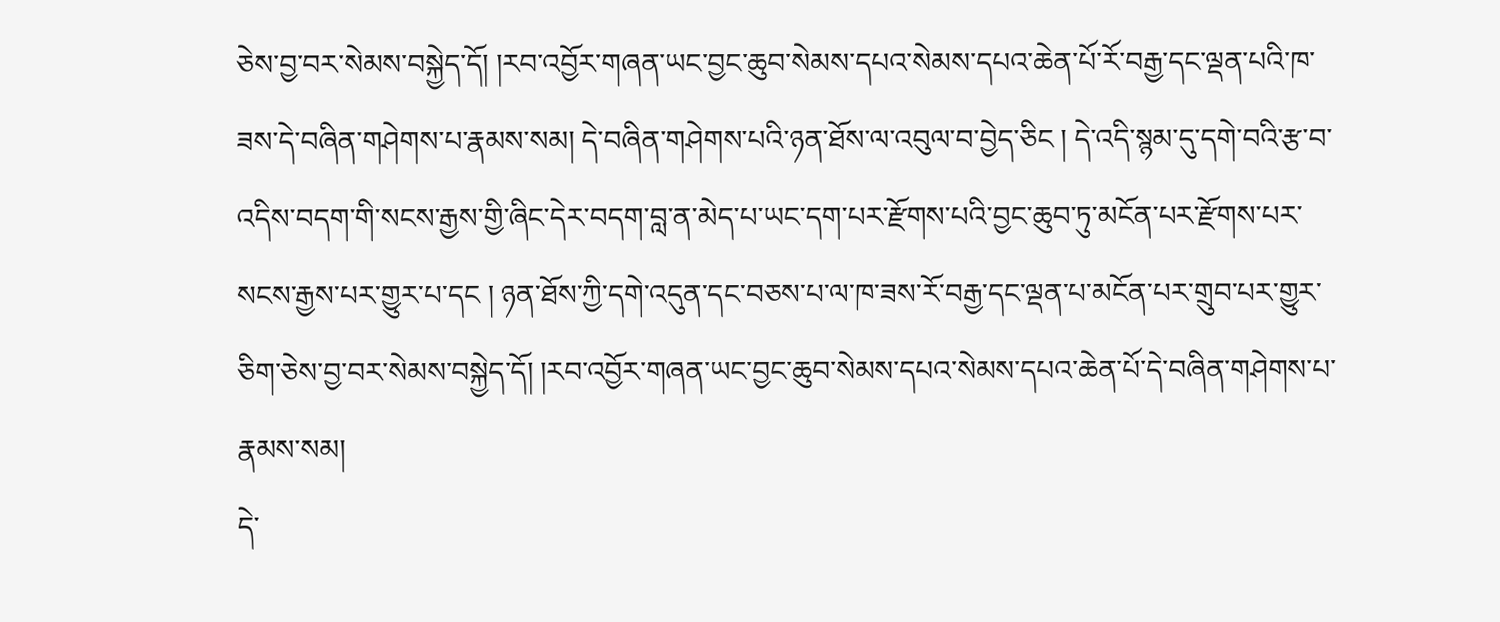ཅེས་བྱ་བར་སེམས་བསྐྱེད་དོ། །རབ་འབྱོར་གཞན་ཡང་བྱང་ཆུབ་སེམས་དཔའ་སེམས་དཔའ་ཆེན་པོ་རོ་བརྒྱ་དང་ལྡན་པའི་ཁ་ཟས་དེ་བཞིན་གཤེགས་པ་རྣམས་སམ། དེ་བཞིན་གཤེགས་པའི་ཉན་ཐོས་ལ་འབུལ་བ་བྱེད་ཅིང ། དེ་འདི་སྙམ་དུ་དགེ་བའི་རྩ་བ་འདིས་བདག་གི་སངས་རྒྱས་གྱི་ཞིང་དེར་བདག་བླ་ན་མེད་པ་ཡང་དག་པར་རྫོགས་པའི་བྱང་ཆུབ་ཏུ་མངོན་པར་རྫོགས་པར་སངས་རྒྱས་པར་གྱུར་པ་དང ། ཉན་ཐོས་ཀྱི་དགེ་འདུན་དང་བཅས་པ་ལ་ཁ་ཟས་རོ་བརྒྱ་དང་ལྡན་པ་མངོན་པར་གྲུབ་པར་གྱུར་ཅིག་ཅེས་བྱ་བར་སེམས་བསྐྱེད་དོ། །རབ་འབྱོར་གཞན་ཡང་བྱང་ཆུབ་སེམས་དཔའ་སེམས་དཔའ་ཆེན་པོ་དེ་བཞིན་གཤེགས་པ་རྣམས་སམ།
དེ་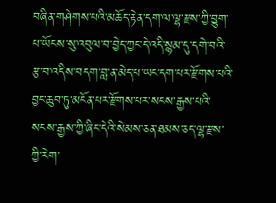བཞིན་གཤེགས་པའི་མཆོད་རྟེན་དག་ལ་ལྷ་རྫས་ཀྱི་བྱུག་པ་ཡོངས་སུ་འབུལ་བ་བྱེད་ཀྱང་དེ་འདི་སྙམ་དུ་དགེ་བའི་རྩ་བ་འདིས་བདག་བླ་ན་མེད་པ་ཡང་དག་པར་རྫོགས་པའི་བྱང་ཆུབ་ཏུ་མངོན་པར་རྫོགས་པར་སངས་རྒྱས་པའི་སངས་རྒྱས་ཀྱི་ཞིང་དེའི་སེམས་ཅན་ཐམས་ཅད་ལྷ་རྫས་ཀྱི་རེག་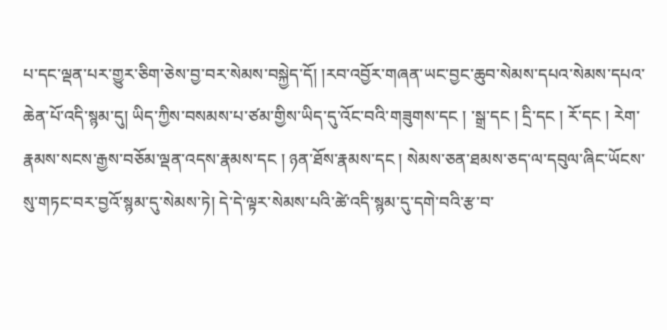པ་དང་ལྡན་པར་གྱུར་ཅིག་ཅེས་བྱ་བར་སེམས་བསྐྱེད་དོ། །རབ་འབྱོར་གཞན་ཡང་བྱང་ཆུབ་སེམས་དཔའ་སེམས་དཔའ་ཆེན་པོ་འདི་སྙམ་དུ། ཡིད་ཀྱིས་བསམས་པ་ཙམ་གྱིས་ཡིད་དུ་འོང་བའི་གཟུགས་དང ། ་སྒྲ་དང ། དྲི་དང ། རོ་དང ། རེག་རྣམས་སངས་རྒྱས་བཅོམ་ལྡན་འདས་རྣམས་དང ། ཉན་ཐོས་རྣམས་དང ། སེམས་ཅན་ཐམས་ཅད་ལ་དབུལ་ཞིང་ཡོངས་སུ་གཏང་བར་བྱའོ་སྙམ་དུ་སེམས་ཏེ། དེ་དེ་ལྟར་སེམས་པའི་ཚེ་འདི་སྙམ་དུ་དགེ་བའི་རྩ་བ་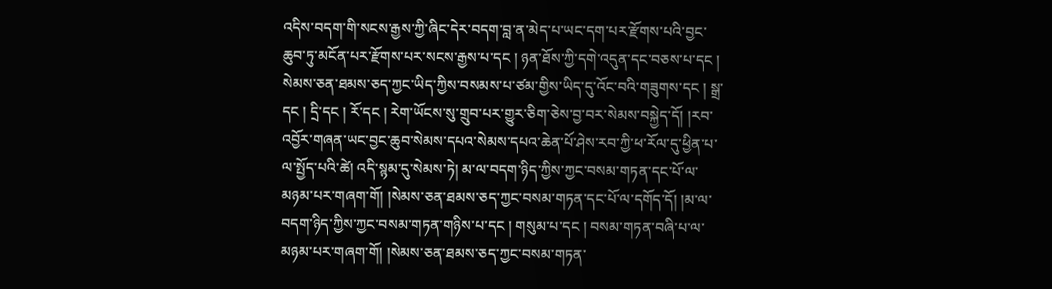འདིས་བདག་གི་སངས་རྒྱས་ཀྱི་ཞིང་དེར་བདག་བླ་ན་མེད་པ་ཡང་དག་པར་རྫོགས་པའི་བྱང་ཆུབ་ཏུ་མངོན་པར་རྫོགས་པར་སངས་རྒྱས་པ་དང ། ཉན་ཐོས་ཀྱི་དགེ་འདུན་དང་བཅས་པ་དང ། སེམས་ཅན་ཐམས་ཅད་ཀྱང་ཡིད་ཀྱིས་བསམས་པ་ཙམ་གྱིས་ཡིད་དུ་འོང་བའི་གཟུགས་དང ། སྒྲ་དང ། དྲི་དང ། རོ་དང ། རེག་ཡོངས་སུ་གྲུབ་པར་གྱུར་ཅིག་ཅེས་བྱ་བར་སེམས་བསྐྱེད་དོ། །རབ་འབྱོར་གཞན་ཡང་བྱང་ཆུབ་སེམས་དཔའ་སེམས་དཔའ་ཆེན་པོ་ཤེས་རབ་ཀྱི་ཕ་རོལ་དུ་ཕྱིན་པ་ལ་སྤྱོད་པའི་ཚེ། འདི་སྙམ་དུ་སེམས་ཏེ། མ་ལ་བདག་ཉིད་ཀྱིས་ཀྱང་བསམ་གཏན་དང་པོ་ལ་མཉམ་པར་གཞག་གོ། །སེམས་ཅན་ཐམས་ཅད་ཀྱང་བསམ་གཏན་དང་པོ་ལ་དགོད་དོ། །མ་ལ་བདག་ཉིད་ཀྱིས་ཀྱང་བསམ་གཏན་གཉིས་པ་དང ། གསུམ་པ་དང ། བསམ་གཏན་བཞི་པ་ལ་མཉམ་པར་གཞག་གོ། །སེམས་ཅན་ཐམས་ཅད་ཀྱང་བསམ་གཏན་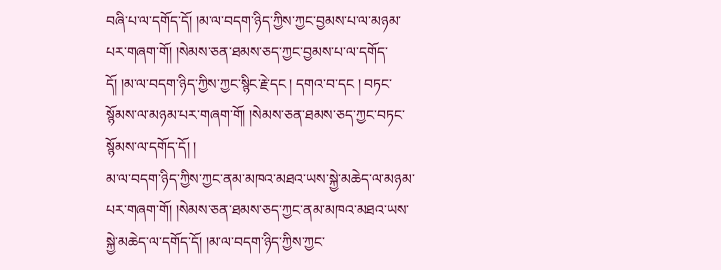བཞི་པ་ལ་དགོད་དོ། །མ་ལ་བདག་ཉིད་ཀྱིས་ཀྱང་བྱམས་པ་ལ་མཉམ་པར་གཞག་གོ། །སེམས་ཅན་ཐམས་ཅད་ཀྱང་བྱམས་པ་ལ་དགོད་དོ། །མ་ལ་བདག་ཉིད་ཀྱིས་ཀྱང་སྙིང་རྗེ་དང ། དགའ་བ་དང ། བཏང་སྙོམས་ལ་མཉམ་པར་གཞག་གོ། །སེམས་ཅན་ཐམས་ཅད་ཀྱང་བཏང་སྙོམས་ལ་དགོད་དོ། །
མ་ལ་བདག་ཉིད་ཀྱིས་ཀྱང་ནམ་མཁའ་མཐའ་ཡས་སྐྱེ་མཆེད་ལ་མཉམ་པར་གཞག་གོ། །སེམས་ཅན་ཐམས་ཅད་ཀྱང་ནམ་མཁའ་མཐའ་ཡས་སྐྱེ་མཆེད་ལ་དགོད་དོ། །མ་ལ་བདག་ཉིད་ཀྱིས་ཀྱང་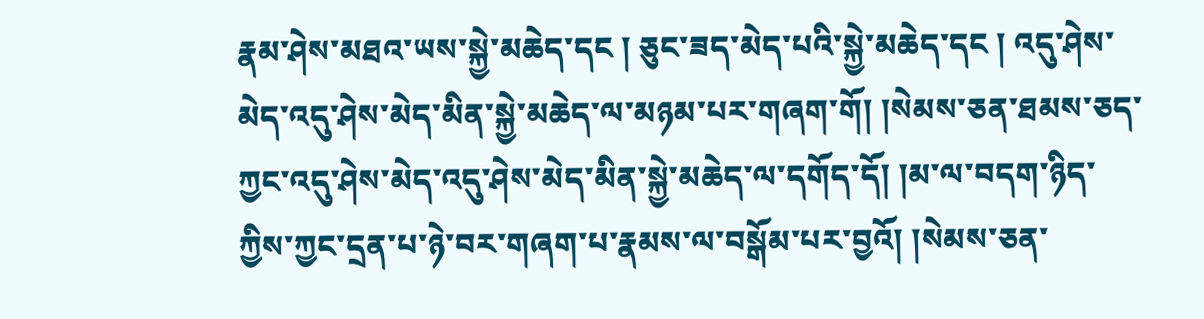རྣམ་ཤེས་མཐའ་ཡས་སྐྱེ་མཆེད་དང ། ཅུང་ཟད་མེད་པའི་སྐྱེ་མཆེད་དང ། འདུ་ཤེས་མེད་འདུ་ཤེས་མེད་མིན་སྐྱེ་མཆེད་ལ་མཉམ་པར་གཞག་གོ། །སེམས་ཅན་ཐམས་ཅད་ཀྱང་འདུ་ཤེས་མེད་འདུ་ཤེས་མེད་མིན་སྐྱེ་མཆེད་ལ་དགོད་དོ། །མ་ལ་བདག་ཉིད་ཀྱིས་ཀྱང་དྲན་པ་ཉེ་བར་གཞག་པ་རྣམས་ལ་བསྒོམ་པར་བྱའོ། །སེམས་ཅན་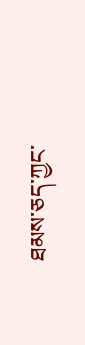ཐམས་ཅད་ཀྱང་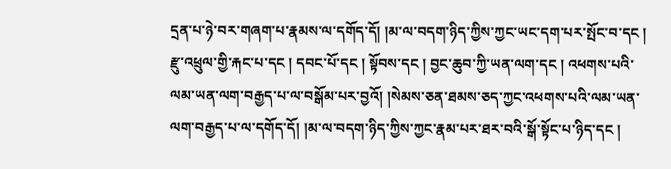དྲན་པ་ཉེ་བར་གཞག་པ་རྣམས་ལ་དགོད་དོ། །མ་ལ་བདག་ཉིད་ཀྱིས་ཀྱང་ཡང་དག་པར་སྤོང་བ་དང ། རྫུ་འཕྲུལ་གྱི་རྐང་པ་དང ། དབང་པོ་དང ། སྟོབས་དང ། བྱང་ཆུབ་ཀྱི་ཡན་ལག་དང ། འཕགས་པའི་ལམ་ཡན་ལག་བརྒྱད་པ་ལ་བསྒོམ་པར་བྱའོ། །སེམས་ཅན་ཐམས་ཅད་ཀྱང་འཕགས་པའི་ལམ་ཡན་ལག་བརྒྱད་པ་ལ་དགོད་དོ། །མ་ལ་བདག་ཉིད་ཀྱིས་ཀྱང་རྣམ་པར་ཐར་བའི་སྒོ་སྟོང་པ་ཉིད་དང །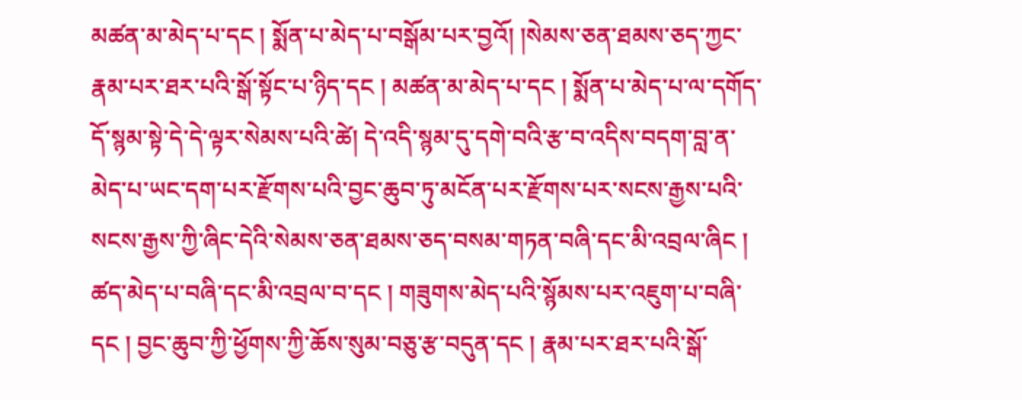མཚན་མ་མེད་པ་དང ། སྨོན་པ་མེད་པ་བསྒོམ་པར་བྱའོ། །སེམས་ཅན་ཐམས་ཅད་ཀྱང་རྣམ་པར་ཐར་པའི་སྒོ་སྟོང་པ་ཉིད་དང ། མཚན་མ་མེད་པ་དང ། སྨོན་པ་མེད་པ་ལ་དགོད་དོ་སྙམ་སྟེ་དེ་དེ་ལྟར་སེམས་པའི་ཚེ། དེ་འདི་སྙམ་དུ་དགེ་བའི་རྩ་བ་འདིས་བདག་བླ་ན་མེད་པ་ཡང་དག་པར་རྫོགས་པའི་བྱང་ཆུབ་ཏུ་མངོན་པར་རྫོགས་པར་སངས་རྒྱས་པའི་སངས་རྒྱས་ཀྱི་ཞིང་དེའི་སེམས་ཅན་ཐམས་ཅད་བསམ་གཏན་བཞི་དང་མི་འབྲལ་ཞིང ། ཚད་མེད་པ་བཞི་དང་མི་འབྲལ་བ་དང ། གཟུགས་མེད་པའི་སྙོམས་པར་འཇུག་པ་བཞི་དང ། བྱང་ཆུབ་ཀྱི་ཕྱོགས་ཀྱི་ཆོས་སུམ་བཅུ་རྩ་བདུན་དང ། རྣམ་པར་ཐར་པའི་སྒོ་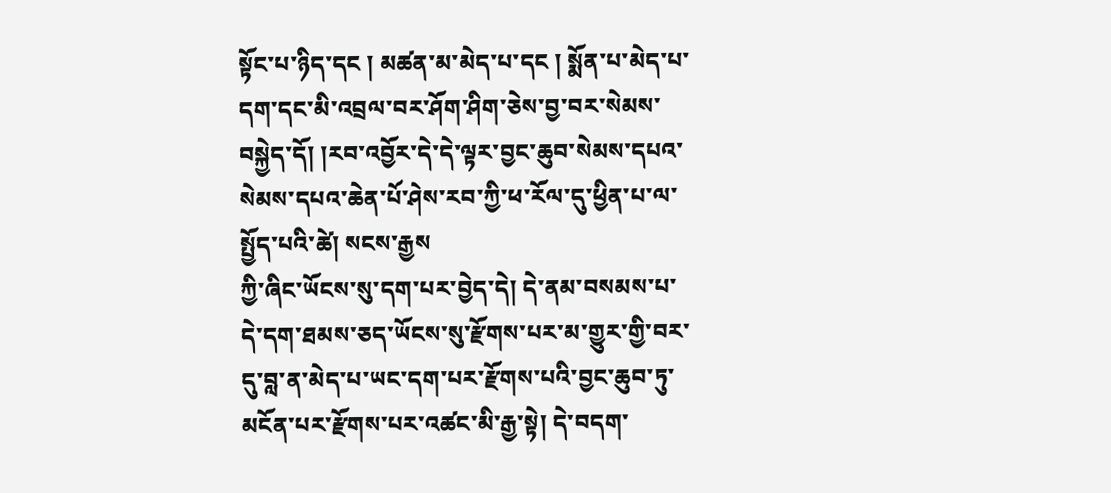སྟོང་པ་ཉིད་དང ། མཚན་མ་མེད་པ་དང ། སྨོན་པ་མེད་པ་དག་དང་མི་འབྲལ་བར་ཤོག་ཤིག་ཅེས་བྱ་བར་སེམས་བསྐྱེད་དོ། །རབ་འབྱོར་དེ་དེ་ལྟར་བྱང་ཆུབ་སེམས་དཔའ་སེམས་དཔའ་ཆེན་པོ་ཤེས་རབ་ཀྱི་ཕ་རོལ་དུ་ཕྱིན་པ་ལ་སྤྱོད་པའི་ཚེ། སངས་རྒྱས
ཀྱི་ཞིང་ཡོངས་སུ་དག་པར་བྱེད་དེ། དེ་ནམ་བསམས་པ་དེ་དག་ཐམས་ཅད་ཡོངས་སུ་རྫོགས་པར་མ་གྱུར་གྱི་བར་དུ་བླ་ན་མེད་པ་ཡང་དག་པར་རྫོགས་པའི་བྱང་ཆུབ་ཏུ་མངོན་པར་རྫོགས་པར་འཚང་མི་རྒྱ་སྟེ། དེ་བདག་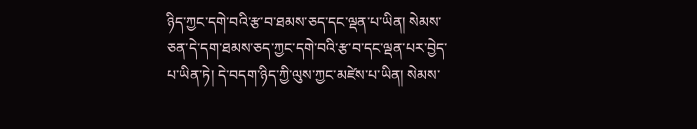ཉིད་ཀྱང་དགེ་བའི་རྩ་བ་ཐམས་ཅད་དང་ལྡན་པ་ཡིན། སེམས་ཅན་དེ་དག་ཐམས་ཅད་ཀྱང་དགེ་བའི་རྩ་བ་དང་ལྡན་པར་བྱེད་པ་ཡིན་ཏེ། དེ་བདག་ཉིད་ཀྱི་ལུས་ཀྱང་མཛེས་པ་ཡིན། སེམས་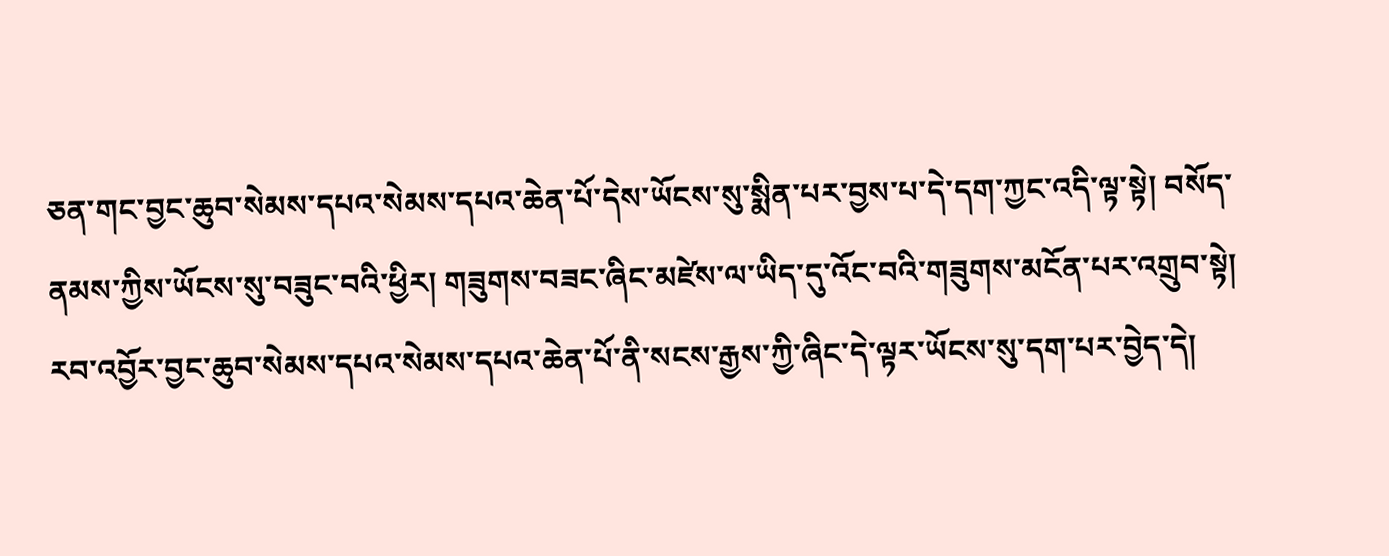ཅན་གང་བྱང་ཆུབ་སེམས་དཔའ་སེམས་དཔའ་ཆེན་པོ་དེས་ཡོངས་སུ་སྨིན་པར་བྱས་པ་དེ་དག་ཀྱང་འདི་ལྟ་སྟེ། བསོད་ནམས་ཀྱིས་ཡོངས་སུ་བཟུང་བའི་ཕྱིར། གཟུགས་བཟང་ཞིང་མཛེས་ལ་ཡིད་དུ་འོང་བའི་གཟུགས་མངོན་པར་འགྲུབ་སྟེ། རབ་འབྱོར་བྱང་ཆུབ་སེམས་དཔའ་སེམས་དཔའ་ཆེན་པོ་ནི་སངས་རྒྱས་ཀྱི་ཞིང་དེ་ལྟར་ཡོངས་སུ་དག་པར་བྱེད་དེ།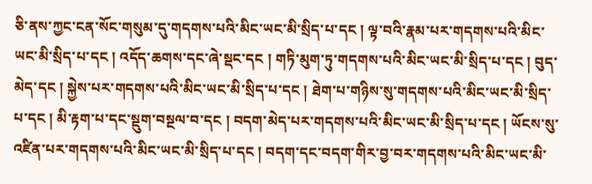ཅི་ནས་ཀྱང་ངན་སོང་གསུམ་དུ་གདགས་པའི་མིང་ཡང་མི་སྲིད་པ་དང ། ལྟ་བའི་རྣམ་པར་གདགས་པའི་མིང་ཡང་མི་སྲིད་པ་དང ། འདོད་ཆགས་དང་ཞེ་སྡང་དང ། གཏི་མུག་ཏུ་གདགས་པའི་མིང་ཡང་མི་སྲིད་པ་དང ། བུད་མེད་དང ། སྐྱེས་པར་གདགས་པའི་མིང་ཡང་མི་སྲིད་པ་དང ། ཐེག་པ་གཉིས་སུ་གདགས་པའི་མིང་ཡང་མི་སྲིད་པ་དང ། མི་རྟག་པ་དང་སྡུག་བསྔལ་བ་དང ། བདག་མེད་པར་གདགས་པའི་མིང་ཡང་མི་སྲིད་པ་དང ། ཡོངས་སུ་འཛིན་པར་གདགས་པའི་མིང་ཡང་མི་སྲིད་པ་དང ། བདག་དང་བདག་གིར་བྱ་བར་གདགས་པའི་མིང་ཡང་མི་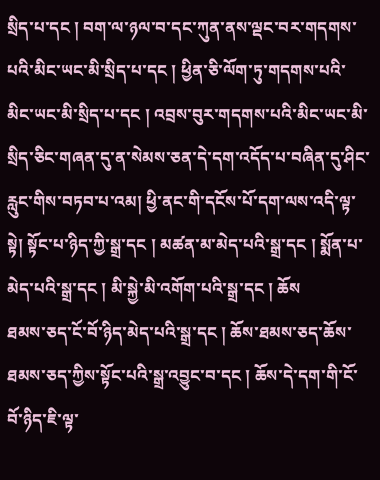སྲིད་པ་དང ། བག་ལ་ཉལ་བ་དང་ཀུན་ནས་ལྡང་བར་གདགས་པའི་མིང་ཡང་མི་སྲིད་པ་དང ། ཕྱིན་ཅི་ལོག་ཏུ་གདགས་པའི་མིང་ཡང་མི་སྲིད་པ་དང ། འབྲས་བུར་གདགས་པའི་མིང་ཡང་མི་སྲིད་ཅིང་གཞན་དུ་ན་སེམས་ཅན་དེ་དག་འདོད་པ་བཞིན་དུ་ཤིང་རླུང་གིས་བཏབ་པ་འམ། ཕྱི་ནང་གི་དངོས་པོ་དག་ལས་འདི་ལྟ་སྟེ། སྟོང་པ་ཉིད་ཀྱི་སྒྲ་དང ། མཚན་མ་མེད་པའི་སྒྲ་དང ། སྨོན་པ་མེད་པའི་སྒྲ་དང ། མི་སྐྱེ་མི་འགོག་པའི་སྒྲ་དང ། ཆོས
ཐམས་ཅད་ངོ་བོ་ཉིད་མེད་པའི་སྒྲ་དང ། ཆོས་ཐམས་ཅད་ཆོས་ཐམས་ཅད་ཀྱིས་སྟོང་པའི་སྒྲ་འབྱུང་བ་དང ། ཆོས་དེ་དག་གི་ངོ་བོ་ཉིད་ཇི་ལྟ་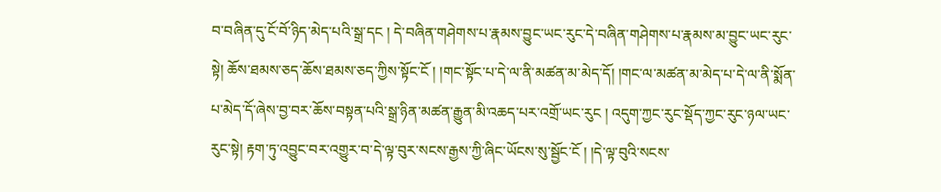བ་བཞིན་དུ་ངོ་བོ་ཉིད་མེད་པའི་སྒྲ་དང ། དེ་བཞིན་གཤེགས་པ་རྣམས་བྱུང་ཡང་རུང་དེ་བཞིན་གཤེགས་པ་རྣམས་མ་བྱུང་ཡང་རུང་སྟེ། ཆོས་ཐམས་ཅད་ཆོས་ཐམས་ཅད་ཀྱིས་སྟོང་ངོ ། །གང་སྟོང་པ་དེ་ལ་ནི་མཚན་མ་མེད་དོ། །གང་ལ་མཚན་མ་མེད་པ་དེ་ལ་ནི་སྨོན་པ་མེད་དོ་ཞེས་བྱ་བར་ཆོས་བསྟན་པའི་སྒྲ་ཉིན་མཚན་རྒྱུན་མི་འཆད་པར་འགྲོ་ཡང་རུང ། འདུག་ཀྱང་རུང་སྡོད་ཀྱང་རུང་ཉལ་ཡང་རུང་སྟེ། རྟག་ཏུ་འབྱུང་བར་འགྱུར་བ་དེ་ལྟ་བུར་སངས་རྒྱས་ཀྱི་ཞིང་ཡོངས་སུ་སྦྱོང་ངོ ། །དེ་ལྟ་བུའི་སངས་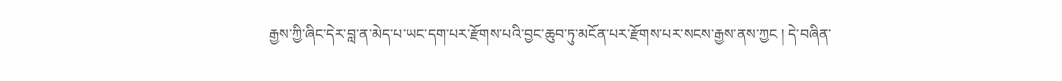རྒྱས་ཀྱི་ཞིང་དེར་བླ་ན་མེད་པ་ཡང་དག་པར་རྫོགས་པའི་བྱང་ཆུབ་ཏུ་མངོན་པར་རྫོགས་པར་སངས་རྒྱས་ནས་ཀྱང ། དེ་བཞིན་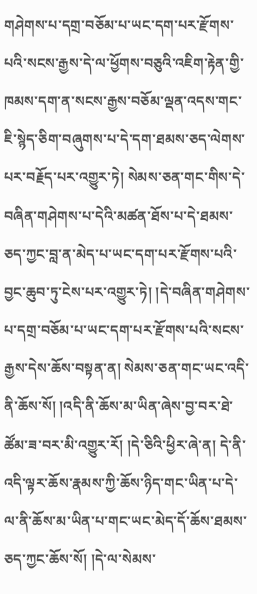གཤེགས་པ་དགྲ་བཅོམ་པ་ཡང་དག་པར་རྫོགས་པའི་སངས་རྒྱས་དེ་ལ་ཕྱོགས་བཅུའི་འཇིག་རྟེན་གྱི་ཁམས་དག་ན་སངས་རྒྱས་བཅོམ་ལྡན་འདས་གང་ཇི་སྙེད་ཅིག་བཞུགས་པ་དེ་དག་ཐམས་ཅད་ལེགས་པར་བརྗོད་པར་འགྱུར་ཏེ། སེམས་ཅན་གང་གིས་དེ་བཞིན་གཤེགས་པ་དེའི་མཚན་ཐོས་པ་དེ་ཐམས་ཅད་ཀྱང་བླ་ན་མེད་པ་ཡང་དག་པར་རྫོགས་པའི་བྱང་ཆུབ་ཏུ་ངེས་པར་འགྱུར་ཏེ། །དེ་བཞིན་གཤེགས་པ་དགྲ་བཅོམ་པ་ཡང་དག་པར་རྫོགས་པའི་སངས་རྒྱས་དེས་ཆོས་བསྟན་ན། སེམས་ཅན་གང་ཡང་འདི་ནི་ཆོས་སོ། །འདི་ནི་ཆོས་མ་ཡིན་ཞེས་བྱ་བར་ཐེ་ཚོམ་ཟ་བར་མི་འགྱུར་རོ། །དེ་ཅིའི་ཕྱིར་ཞེ་ན། དེ་ནི་འདི་ལྟར་ཆོས་རྣམས་ཀྱི་ཆོས་ཉིད་གང་ཡིན་པ་དེ་ལ་ནི་ཆོས་མ་ཡིན་པ་གང་ཡང་མེད་དོ་ཆོས་ཐམས་ཅད་ཀྱང་ཆོས་སོ། །དེ་ལ་སེམས་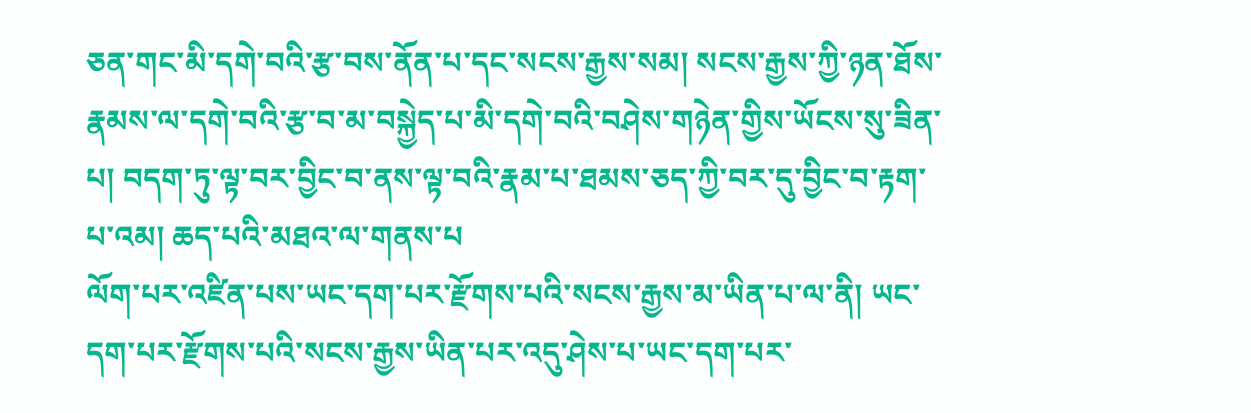ཅན་གང་མི་དགེ་བའི་རྩ་བས་ནོན་པ་དང་སངས་རྒྱས་སམ། སངས་རྒྱས་ཀྱི་ཉན་ཐོས་རྣམས་ལ་དགེ་བའི་རྩ་བ་མ་བསྐྱེད་པ་མི་དགེ་བའི་བཤེས་གཉེན་གྱིས་ཡོངས་སུ་ཟིན་པ། བདག་ཏུ་ལྟ་བར་བྱིང་བ་ནས་ལྟ་བའི་རྣམ་པ་ཐམས་ཅད་ཀྱི་བར་དུ་བྱིང་བ་རྟག་པ་འམ། ཆད་པའི་མཐའ་ལ་གནས་པ
ལོག་པར་འཛིན་པས་ཡང་དག་པར་རྫོགས་པའི་སངས་རྒྱས་མ་ཡིན་པ་ལ་ནི། ཡང་དག་པར་རྫོགས་པའི་སངས་རྒྱས་ཡིན་པར་འདུ་ཤེས་པ་ཡང་དག་པར་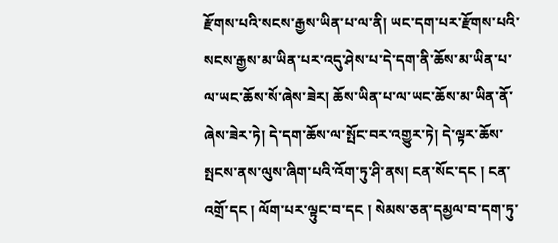རྫོགས་པའི་སངས་རྒྱས་ཡིན་པ་ལ་ནི། ཡང་དག་པར་རྫོགས་པའི་སངས་རྒྱས་མ་ཡིན་པར་འདུ་ཤེས་པ་དེ་དག་ནི་ཆོས་མ་ཡིན་པ་ལ་ཡང་ཆོས་སོ་ཞེས་ཟེར། ཆོས་ཡིན་པ་ལ་ཡང་ཆོས་མ་ཡིན་ནོ་ཞེས་ཟེར་ཏེ། དེ་དག་ཆོས་ལ་སྤོང་བར་འགྱུར་ཏེ། དེ་ལྟར་ཆོས་སྤངས་ནས་ལུས་ཞིག་པའི་འོག་ཏུ་ཤི་ནས། ངན་སོང་དང ། ངན་འགྲོ་དང ། ལོག་པར་ལྟུང་བ་དང ། སེམས་ཅན་དམྱལ་བ་དག་ཏུ་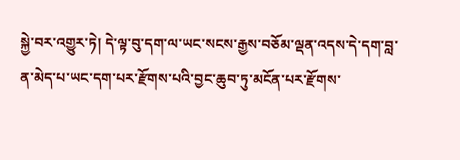སྐྱེ་བར་འགྱུར་ཏེ། དེ་ལྟ་བུ་དག་ལ་ཡང་སངས་རྒྱས་བཅོམ་ལྡན་འདས་དེ་དག་བླ་ན་མེད་པ་ཡང་དག་པར་རྫོགས་པའི་བྱང་ཆུབ་ཏུ་མངོན་པར་རྫོགས་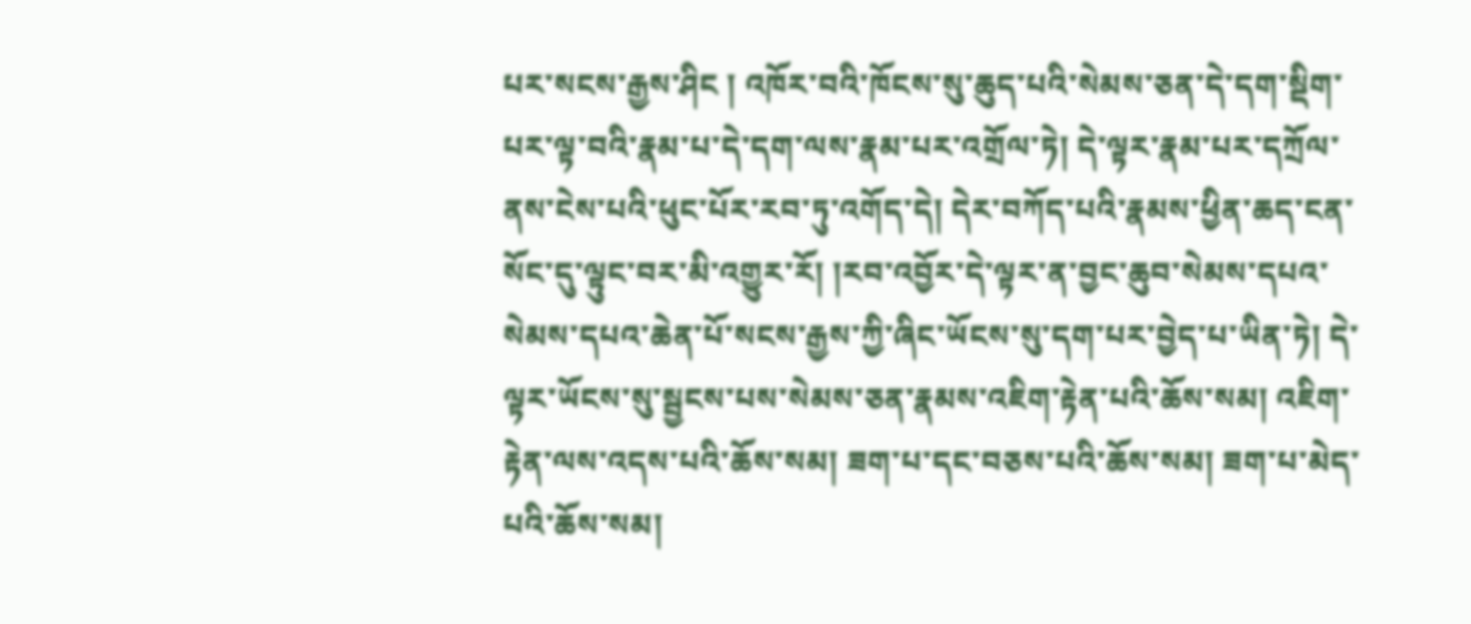པར་སངས་རྒྱས་ཤིང ། འཁོར་བའི་ཁོངས་སུ་ཆུད་པའི་སེམས་ཅན་དེ་དག་སྡིག་པར་ལྟ་བའི་རྣམ་པ་དེ་དག་ལས་རྣམ་པར་འགྲོལ་ཏེ། དེ་ལྟར་རྣམ་པར་དཀྲོལ་ནས་ངེས་པའི་ཕུང་པོར་རབ་ཏུ་འགོད་དེ། དེར་བཀོད་པའི་རྣམས་ཕྱིན་ཆད་ངན་སོང་དུ་ལྟུང་བར་མི་འགྱུར་རོ། །རབ་འབྱོར་དེ་ལྟར་ན་བྱང་ཆུབ་སེམས་དཔའ་སེམས་དཔའ་ཆེན་པོ་སངས་རྒྱས་ཀྱི་ཞིང་ཡོངས་སུ་དག་པར་བྱེད་པ་ཡིན་ཏེ། དེ་ལྟར་ཡོངས་སུ་སྦྱངས་པས་སེམས་ཅན་རྣམས་འཇིག་རྟེན་པའི་ཆོས་སམ། འཇིག་རྟེན་ལས་འདས་པའི་ཆོས་སམ། ཟག་པ་དང་བཅས་པའི་ཆོས་སམ། ཟག་པ་མེད་པའི་ཆོས་སམ།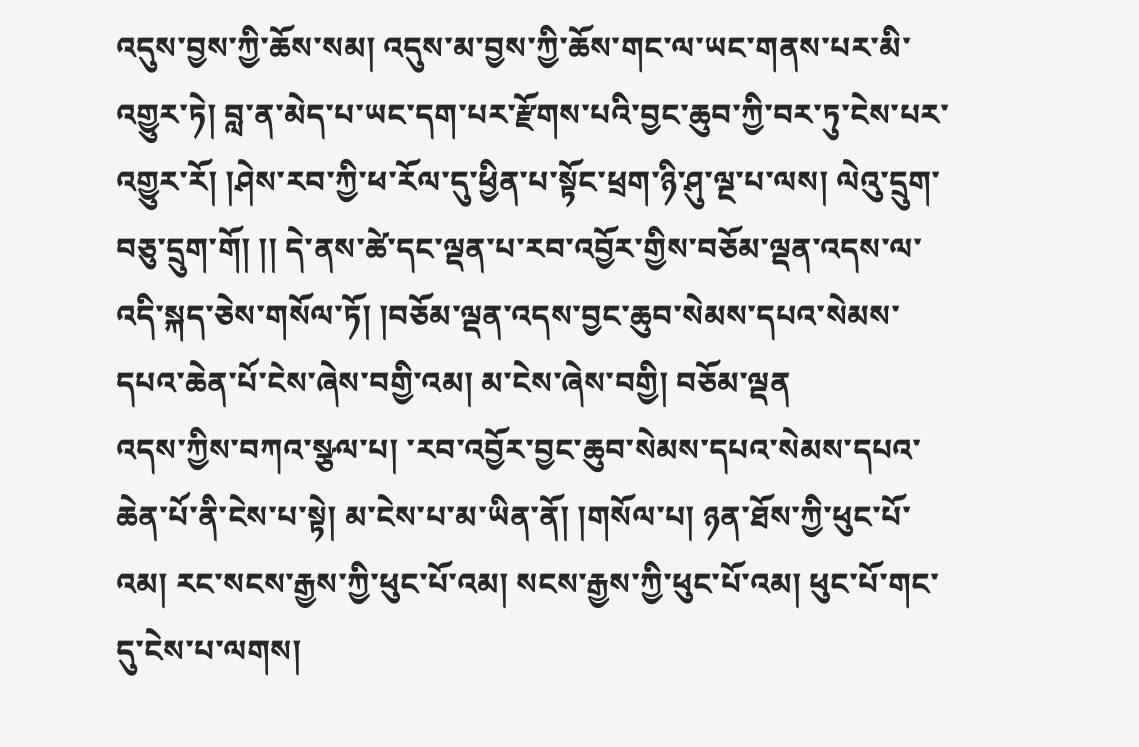འདུས་བྱས་ཀྱི་ཆོས་སམ། འདུས་མ་བྱས་ཀྱི་ཆོས་གང་ལ་ཡང་གནས་པར་མི་འགྱུར་ཏེ། བླ་ན་མེད་པ་ཡང་དག་པར་རྫོགས་པའི་བྱང་ཆུབ་ཀྱི་བར་ཏུ་ངེས་པར་འགྱུར་རོ། །ཤེས་རབ་ཀྱི་ཕ་རོལ་དུ་ཕྱིན་པ་སྟོང་ཕྲག་ཉི་ཤུ་ལྔ་པ་ལས། ལེའུ་དྲུག་བཅུ་དྲུག་གོ། །། དེ་ནས་ཚེ་དང་ལྡན་པ་རབ་འབྱོར་གྱིས་བཅོམ་ལྡན་འདས་ལ་འདི་སྐད་ཅེས་གསོལ་ཏོ། །བཅོམ་ལྡན་འདས་བྱང་ཆུབ་སེམས་དཔའ་སེམས་དཔའ་ཆེན་པོ་ངེས་ཞེས་བགྱི་འམ། མ་ངེས་ཞེས་བགྱི། བཅོམ་ལྡན
འདས་ཀྱིས་བཀའ་སྩལ་པ། ་རབ་འབྱོར་བྱང་ཆུབ་སེམས་དཔའ་སེམས་དཔའ་ཆེན་པོ་ནི་ངེས་པ་སྟེ། མ་ངེས་པ་མ་ཡིན་ནོ། །གསོལ་པ། ཉན་ཐོས་ཀྱི་ཕུང་པོ་འམ། རང་སངས་རྒྱས་ཀྱི་ཕུང་པོ་འམ། སངས་རྒྱས་ཀྱི་ཕུང་པོ་འམ། ཕུང་པོ་གང་དུ་ངེས་པ་ལགས།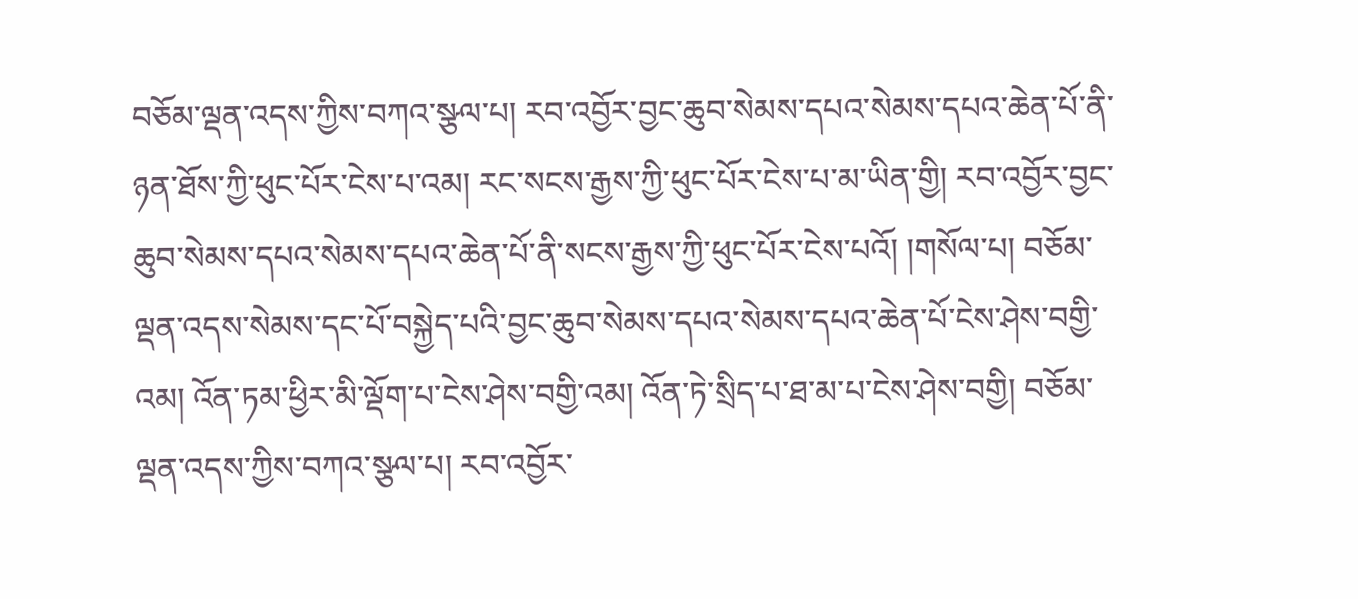བཅོམ་ལྡན་འདས་ཀྱིས་བཀའ་སྩལ་པ། རབ་འབྱོར་བྱང་ཆུབ་སེམས་དཔའ་སེམས་དཔའ་ཆེན་པོ་ནི་ཉན་ཐོས་ཀྱི་ཕུང་པོར་ངེས་པ་འམ། རང་སངས་རྒྱས་ཀྱི་ཕུང་པོར་ངེས་པ་མ་ཡིན་གྱི། རབ་འབྱོར་བྱང་ཆུབ་སེམས་དཔའ་སེམས་དཔའ་ཆེན་པོ་ནི་སངས་རྒྱས་ཀྱི་ཕུང་པོར་ངེས་པའོ། །གསོལ་པ། བཅོམ་ལྡན་འདས་སེམས་དང་པོ་བསྐྱེད་པའི་བྱང་ཆུབ་སེམས་དཔའ་སེམས་དཔའ་ཆེན་པོ་ངེས་ཤེས་བགྱི་འམ། འོན་ཏམ་ཕྱིར་མི་ལྡོག་པ་ངེས་ཤེས་བགྱི་འམ། འོན་ཏེ་སྲིད་པ་ཐ་མ་པ་ངེས་ཤེས་བགྱི། བཅོམ་ལྡན་འདས་ཀྱིས་བཀའ་སྩལ་པ། རབ་འབྱོར་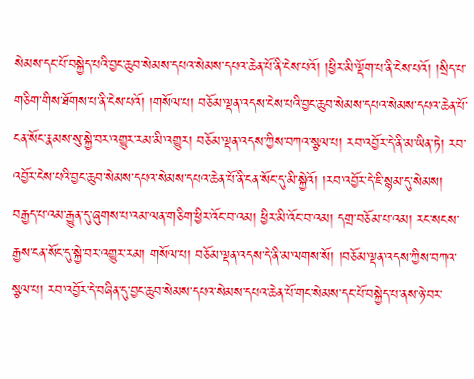སེམས་དང་པོ་བསྐྱེད་པའི་བྱང་ཆུབ་སེམས་དཔའ་སེམས་དཔའ་ཆེན་པོ་ནི་ངེས་པའོ། །ཕྱིར་མི་ལྡོག་པ་ནི་ངེས་པའོ། །སྲིད་པ་གཅིག་གིས་ཐོགས་པ་ནི་ངེས་པའོ། །གསོལ་པ། བཅོམ་ལྡན་འདས་ངེས་པའི་བྱང་ཆུབ་སེམས་དཔའ་སེམས་དཔའ་ཆེན་པོ་ངན་སོང་རྣམས་སུ་སྐྱེ་བར་འགྱུར་རམ་མི་འགྱུར། བཅོམ་ལྡན་འདས་ཀྱིས་བཀའ་སྩལ་པ། རབ་འབྱོར་དེ་ནི་མ་ཡིན་ཏེ། རབ་འབྱོར་ངེས་པའི་བྱང་ཆུབ་སེམས་དཔའ་སེམས་དཔའ་ཆེན་པོ་ནི་ངན་སོང་དུ་མི་སྐྱེའོ། །རབ་འབྱོར་དེ་ཇི་སྙམ་དུ་སེམས། བརྒྱད་པ་འམ་རྒྱུན་དུ་ཞུགས་པ་འམ་ལན་གཅིག་ཕྱིར་འོང་བ་འམ། ཕྱིར་མི་འོང་བ་འམ། དགྲ་བཅོམ་པ་འམ། རང་སངས་རྒྱས་ངན་སོང་དུ་སྐྱེ་བར་འགྱུར་རམ། གསོལ་པ། བཅོམ་ལྡན་འདས་དེ་ནི་མ་ལགས་སོ། །བཅོམ་ལྡན་འདས་ཀྱིས་བཀའ་སྩལ་པ། རབ་འབྱོར་དེ་བཞིན་དུ་བྱང་ཆུབ་སེམས་དཔའ་སེམས་དཔའ་ཆེན་པོ་གང་སེམས་དང་པོ་བསྐྱེད་པ་ནས་ཉེ་བར་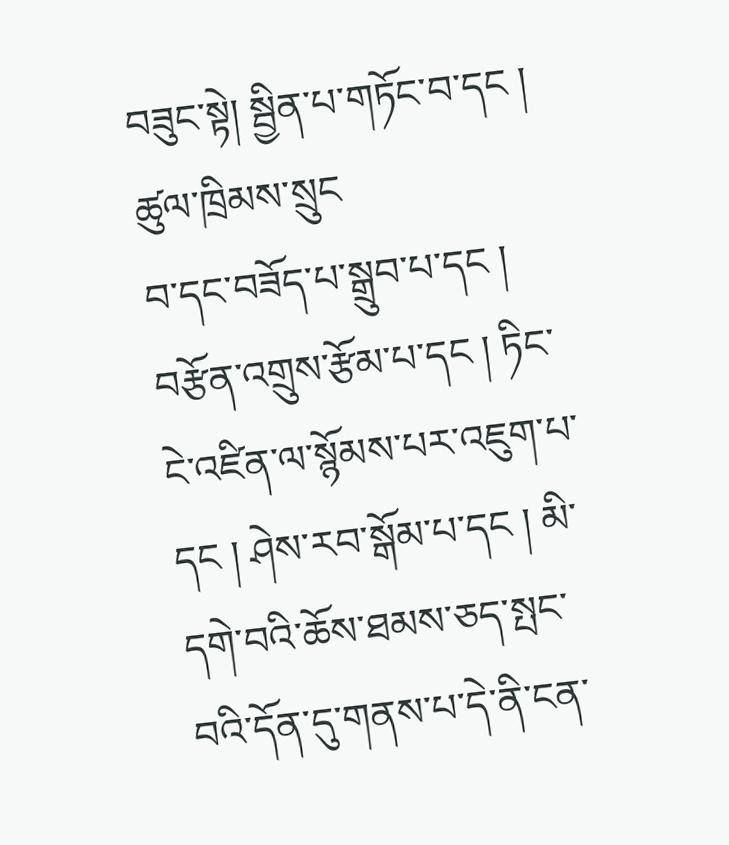བཟུང་སྟེ། སྦྱིན་པ་གཏོང་བ་དང ། ཚུལ་ཁྲིམས་སྲུང
བ་དང་བཟོད་པ་སྒྲུབ་པ་དང ། བརྩོན་འགྲུས་རྩོམ་པ་དང ། ཏིང་ངེ་འཛིན་ལ་སྙོམས་པར་འཇུག་པ་དང ། ཤེས་རབ་སྒོམ་པ་དང ། མི་དགེ་བའི་ཆོས་ཐམས་ཅད་སྤང་བའི་དོན་དུ་གནས་པ་དེ་ནི་ངན་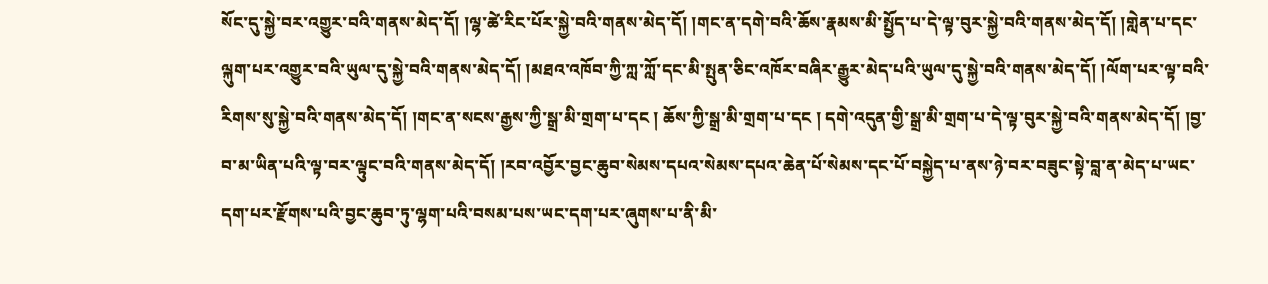སོང་དུ་སྐྱེ་བར་འགྱུར་བའི་གནས་མེད་དོ། །ལྷ་ཚེ་རིང་པོར་སྐྱེ་བའི་གནས་མེད་དོ། །གང་ན་དགེ་བའི་ཆོས་རྣམས་མི་སྤྱོད་པ་དེ་ལྟ་བུར་སྐྱེ་བའི་གནས་མེད་དོ། །གླེན་པ་དང་ལྐུག་པར་འགྱུར་བའི་ཡུལ་དུ་སྐྱེ་བའི་གནས་མེད་དོ། །མཐའ་འཁོབ་ཀྱི་ཀླ་ཀློ་དང་མི་སྤུན་ཅིང་འཁོར་བཞིར་རྒྱུར་མེད་པའི་ཡུལ་དུ་སྐྱེ་བའི་གནས་མེད་དོ། །ལོག་པར་ལྟ་བའི་རིགས་སུ་སྐྱེ་བའི་གནས་མེད་དོ། །གང་ན་སངས་རྒྱས་ཀྱི་སྒྲ་མི་གྲག་པ་དང ། ཆོས་ཀྱི་སྒྲ་མི་གྲག་པ་དང ། དགེ་འདུན་གྱི་སྒྲ་མི་གྲག་པ་དེ་ལྟ་བུར་སྐྱེ་བའི་གནས་མེད་དོ། །བྱ་བ་མ་ཡིན་པའི་ལྟ་བར་ལྟུང་བའི་གནས་མེད་དོ། །རབ་འབྱོར་བྱང་ཆུབ་སེམས་དཔའ་སེམས་དཔའ་ཆེན་པོ་སེམས་དང་པོ་བསྐྱེད་པ་ནས་ཉེ་བར་བཟུང་སྟེ་བླ་ན་མེད་པ་ཡང་དག་པར་རྫོགས་པའི་བྱང་ཆུབ་ཏུ་ལྷག་པའི་བསམ་པས་ཡང་དག་པར་ཞུགས་པ་ནི་མི་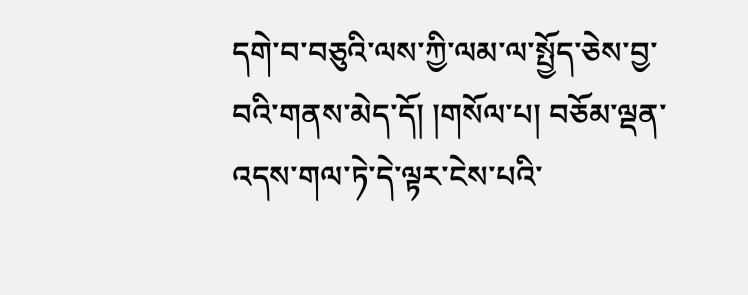དགེ་བ་བཅུའི་ལས་ཀྱི་ལམ་ལ་སྤྱོད་ཅེས་བྱ་བའི་གནས་མེད་དོ། །གསོལ་པ། བཅོམ་ལྡན་འདས་གལ་ཏེ་དེ་ལྟར་ངེས་པའི་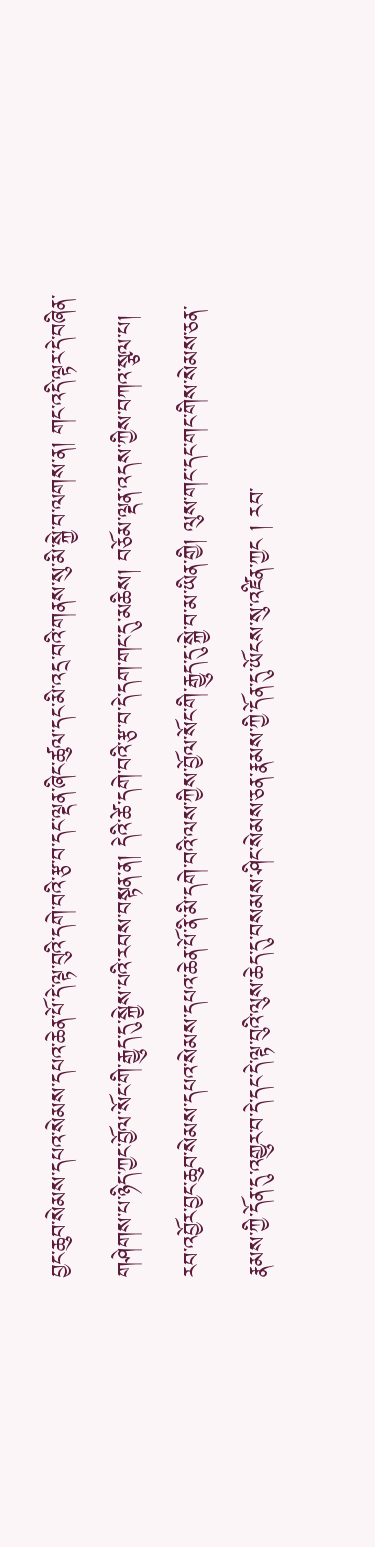བྱང་ཆུབ་སེམས་དཔའ་སེམས་དཔའ་ཆེན་པོ་དེ་ལྟ་བུའི་དགེ་བའི་རྩ་བ་དང་ལྡན་ཞིང་ཚུལ་དང་མི་འདྲ་བའི་གནས་སུ་མི་སྐྱེ་བ་ལགས་ན། གང་འདི་ལྟར་དེ་བཞིན་གཤེགས་པ་ཉིད་ཀྱང་བྱོལ་སོང་གི་རྒྱུད་དུ་སྐྱེས་པའི་རབས་བསྟན་ན། དེའི་ཚེ་དགེ་བའི་རྩ་བ་དེ་དག་གང་དུ་མཆིས། བཅོམ་ལྡན་འདས་ཀྱིས་བཀའ་སྩལ་པ། རབ་འབྱོར་བྱང་ཆུབ་སེམས་དཔའ་སེམས་དཔའ་ཆེན་པོ་ནི་མི་དགེ་བའི་ལས་ཀྱིས་བྱོལ་སོང་གི་རྒྱུད་དུ་སྐྱེ་བ་མ་ཡིན་གྱི། ལུས་གང་དང་གང་གིས་སེམས་ཅན་རྣམས་ཀྱི་དོན་དུ་འགྱུར་བ་དེ་དང་དེ་ལྟ་བུའི་ལུས་ཆེད་དུ་བསམས་ཤིང་སེམས་ཅན་རྣམས་ཀྱི་དོན་དུ་ཡོངས་སུ་འཛིན་ཀྱང ། རབ་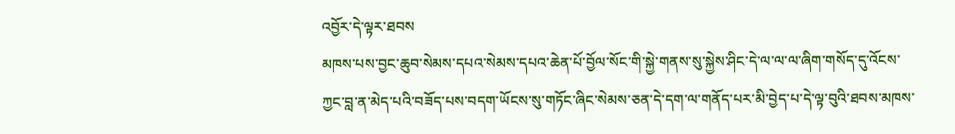འབྱོར་དེ་ལྟར་ཐབས
མཁས་པས་བྱང་ཆུབ་སེམས་དཔའ་སེམས་དཔའ་ཆེན་པོ་བྱོལ་སོང་གི་སྐྱེ་གནས་སུ་སྐྱེས་ཤིང་དེ་ལ་ལ་ལ་ཞིག་གསོད་དུ་འོངས་ཀྱང་བླ་ན་མེད་པའི་བཟོད་པས་བདག་ཡོངས་སུ་གཏོང་ཞིང་སེམས་ཅན་དེ་དག་ལ་གནོད་པར་མི་བྱེད་པ་དེ་ལྟ་བུའི་ཐབས་མཁས་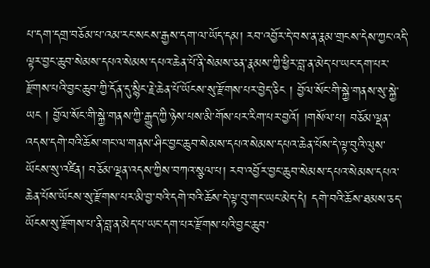པ་དག་དགྲ་བཅོམ་པ་འམ་རང་སངས་རྒྱས་དག་ལ་ཡོད་དམ། རབ་འབྱོར་དེ་བས་ན་རྣམ་གྲངས་དེས་ཀྱང་འདི་ལྟར་བྱང་ཆུབ་སེམས་དཔའ་སེམས་དཔའ་ཆེན་པོ་ནི་སེམས་ཅན་རྣམས་ཀྱི་ཕྱིར་བླ་ན་མེད་པ་ཡང་དག་པར་རྫོགས་པའི་བྱང་ཆུབ་ཀྱི་དོན་དུ་སྙིང་རྗེ་ཆེན་པོ་ཡོངས་སུ་རྫོགས་པར་བྱེད་ཅིང ། བྱོལ་སོང་གི་སྐྱེ་གནས་སུ་སྐྱེ་ཡང ། བྱོལ་སོང་གི་སྐྱེ་གནས་ཀྱི་རྒྱུད་ཀྱི་ཉེས་པས་མི་གོས་པར་རིག་པར་བྱའོ། །གསོལ་པ། བཅོམ་ལྡན་འདས་དགེ་བའི་ཆོས་གང་ལ་གནས་ཤིང་བྱང་ཆུབ་སེམས་དཔའ་སེམས་དཔའ་ཆེན་པོས་དེ་ལྟ་བུའི་ལུས་ཡོངས་སུ་འཛིན། བཅོམ་ལྡན་འདས་ཀྱིས་བཀའ་སྩལ་པ། རབ་འབྱོར་བྱང་ཆུབ་སེམས་དཔའ་སེམས་དཔའ་ཆེན་པོས་ཡོངས་སུ་རྫོགས་པར་མི་བྱ་བའི་དགེ་བའི་ཆོས་དེ་ལྟ་བུ་གང་ཡང་མེད་དེ། དགེ་བའི་ཆོས་ཐམས་ཅད་ཡོངས་སུ་རྫོགས་པ་ནི་བླ་ན་མེད་པ་ཡང་དག་པར་རྫོགས་པའི་བྱང་ཆུབ་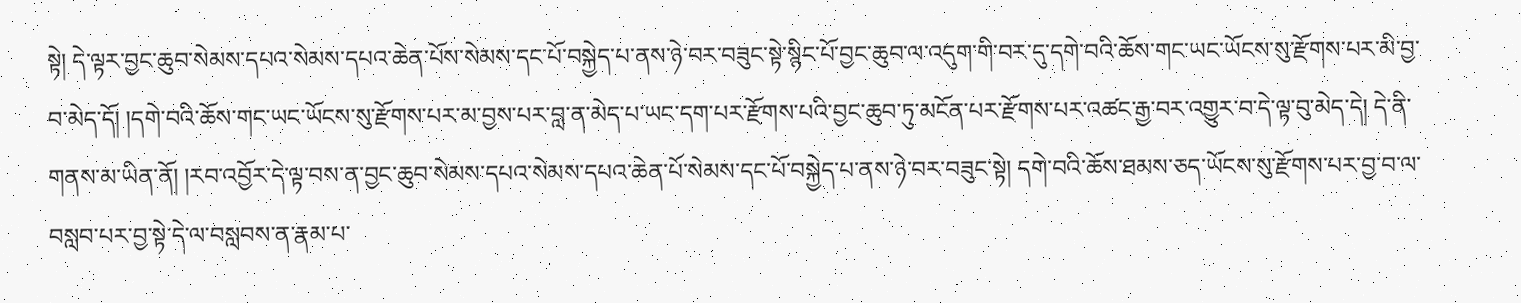སྟེ། དེ་ལྟར་བྱང་ཆུབ་སེམས་དཔའ་སེམས་དཔའ་ཆེན་པོས་སེམས་དང་པོ་བསྐྱེད་པ་ནས་ཉེ་བར་བཟུང་སྟེ་སྙིང་པོ་བྱང་ཆུབ་ལ་འདུག་གི་བར་དུ་དགེ་བའི་ཆོས་གང་ཡང་ཡོངས་སུ་རྫོགས་པར་མི་བྱ་བ་མེད་དོ། །དགེ་བའི་ཆོས་གང་ཡང་ཡོངས་སུ་རྫོགས་པར་མ་བྱས་པར་བླ་ན་མེད་པ་ཡང་དག་པར་རྫོགས་པའི་བྱང་ཆུབ་ཏུ་མངོན་པར་རྫོགས་པར་འཚང་རྒྱ་བར་འགྱུར་བ་དེ་ལྟ་བུ་མེད་དེ། དེ་ནི་གནས་མ་ཡིན་ནོ། །རབ་འབྱོར་དེ་ལྟ་བས་ན་བྱང་ཆུབ་སེམས་དཔའ་སེམས་དཔའ་ཆེན་པོ་སེམས་དང་པོ་བསྐྱེད་པ་ནས་ཉེ་བར་བཟུང་སྟེ། དགེ་བའི་ཆོས་ཐམས་ཅད་ཡོངས་སུ་རྫོགས་པར་བྱ་བ་ལ་བསླབ་པར་བྱ་སྟེ་དེ་ལ་བསླབས་ན་རྣམ་པ་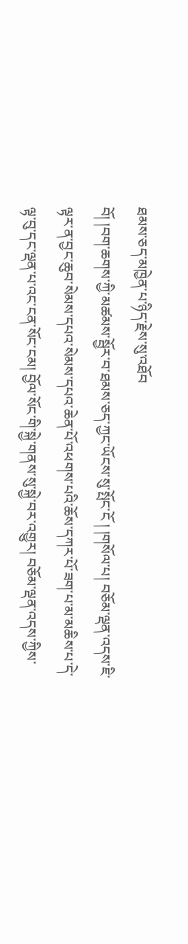ཐམས་ཅད་མཁྱེན་པ་ཉིད་རྗེས་སུ་འཐོབ
བོ། །བག་ཆགས་ཀྱི་མཚམས་སྦྱོར་བ་ཐམས་ཅད་ཀྱང་ཡོངས་སུ་སྤོང་ངོ ། །གསོལ་པ། བཅོམ་ལྡན་འདས་ཇི་ལྟར་ན་བྱང་ཆུབ་སེམས་དཔའ་སེམས་དཔའ་ཆེན་པོ་འཕགས་པའི་ཆོས་དཀར་པོ་ཟག་པ་མ་མཆིས་པ་དེ་ལྟ་བུ་དང་ལྡན་པ་འང་ངན་སོང་ངམ། བྱོལ་སོང་གི་སྐྱེ་གནས་སུ་སྐྱེ་བར་འགྱུར། བཅོམ་ལྡན་འདས་ཀྱིས་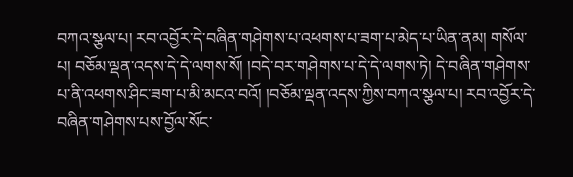བཀའ་སྩལ་པ། རབ་འབྱོར་དེ་བཞིན་གཤེགས་པ་འཕགས་པ་ཟག་པ་མེད་པ་ཡིན་ནམ། གསོལ་པ། བཅོམ་ལྡན་འདས་དེ་དེ་ལགས་སོ། །བདེ་བར་གཤེགས་པ་དེ་དེ་ལགས་ཏེ། དེ་བཞིན་གཤེགས་པ་ནི་འཕགས་ཤིང་ཟག་པ་མི་མངའ་བའོ། །བཅོམ་ལྡན་འདས་ཀྱིས་བཀའ་སྩལ་པ། རབ་འབྱོར་དེ་བཞིན་གཤེགས་པས་བྱོལ་སོང་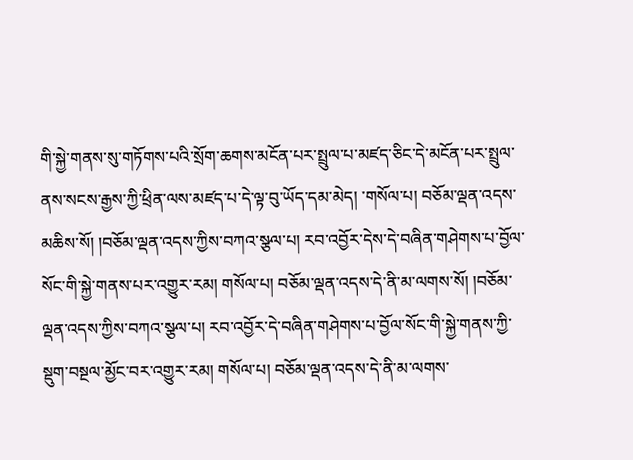གི་སྐྱེ་གནས་སུ་གཏོགས་པའི་སྲོག་ཆགས་མངོན་པར་སྤྲུལ་པ་མཛད་ཅིང་དེ་མངོན་པར་སྤྲུལ་ནས་སངས་རྒྱས་ཀྱི་ཕྲིན་ལས་མཛད་པ་དེ་ལྟ་བུ་ཡོད་དམ་མེད། ་གསོལ་པ། བཅོམ་ལྡན་འདས་མཆིས་སོ། །བཅོམ་ལྡན་འདས་ཀྱིས་བཀའ་སྩལ་པ། རབ་འབྱོར་དེས་དེ་བཞིན་གཤེགས་པ་བྱོལ་སོང་གི་སྐྱེ་གནས་པར་འགྱུར་རམ། གསོལ་པ། བཅོམ་ལྡན་འདས་དེ་ནི་མ་ལགས་སོ། །བཅོམ་ལྡན་འདས་ཀྱིས་བཀའ་སྩལ་པ། རབ་འབྱོར་དེ་བཞིན་གཤེགས་པ་བྱོལ་སོང་གི་སྐྱེ་གནས་ཀྱི་སྡུག་བསྔལ་མྱོང་བར་འགྱུར་རམ། གསོལ་པ། བཅོམ་ལྡན་འདས་དེ་ནི་མ་ལགས་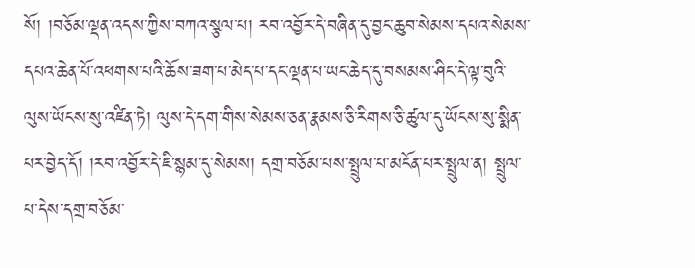སོ། །བཅོམ་ལྡན་འདས་ཀྱིས་བཀའ་སྩལ་པ། རབ་འབྱོར་དེ་བཞིན་དུ་བྱང་ཆུབ་སེམས་དཔའ་སེམས་དཔའ་ཆེན་པོ་འཕགས་པའི་ཆོས་ཟག་པ་མེད་པ་དང་ལྡན་པ་ཡང་ཆེད་དུ་བསམས་ཤིང་དེ་ལྟ་བུའི་ལུས་ཡོངས་སུ་འཛིན་ཏེ། ལུས་དེ་དག་གིས་སེམས་ཅན་རྣམས་ཅི་རིགས་ཅི་ཚུལ་དུ་ཡོངས་སུ་སྨིན་པར་བྱེད་དོ། །རབ་འབྱོར་དེ་ཇི་སྙམ་དུ་སེམས། དགྲ་བཅོམ་པས་སྤྲུལ་པ་མངོན་པར་སྤྲུལ་ན། སྤྲུལ་པ་དེས་དགྲ་བཅོམ་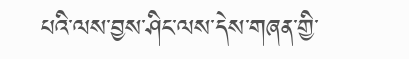པའི་ལས་བྱས་ཤིང་ལས་དེས་གཞན་གྱི་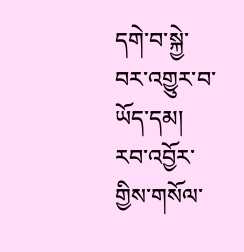དགེ་བ་སྐྱེ་བར་འགྱུར་བ་ཡོད་དམ། རབ་འབྱོར་གྱིས་གསོལ་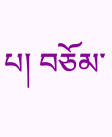པ། བཅོམ་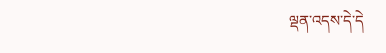ལྡན་འདས་དེ་དེ